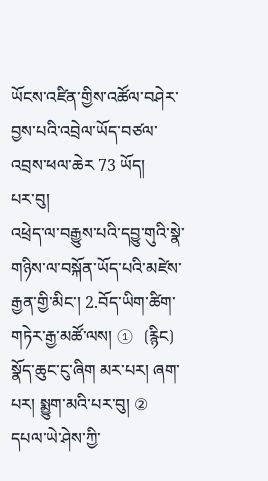ཡོངས་འཛིན་གྱིས་འཚོལ་བཤེར་བྱས་པའི་འབྲེལ་ཡོད་བཙལ་འབྲས་ཕལ་ཆེར 73 ཡོད།
པར་བུ།
འཕྲེད་ལ་བརྒྱུས་པའི་དབྱུ་གུའི་སྣེ་གཉིས་ལ་བསྐོན་ཡོད་པའི་མཛེས་རྒྱན་གྱི་མིང་། 2.བོད་ཡིག་ཚིག་གཏེར་རྒྱ་མཚོ་ལས། ①〔རྙིང〕སྣོད་ཆུང་ངུ་ཞིག མར་པར། ཞག་པར། སྨྱུག་མའི་པར་བུ། ② དཔལ་ཡེ་ཤེས་ཀྱི་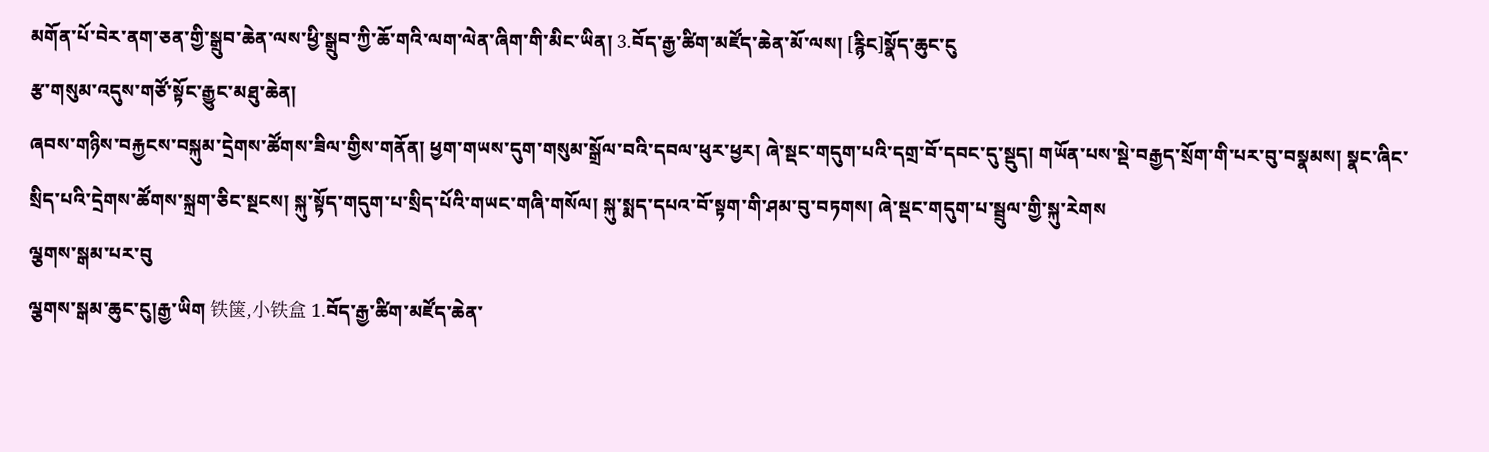མགོན་པོ་བེར་ནག་ཅན་གྱི་སྒྲུབ་ཆེན་ལས་ཕྱི་སྒྲུབ་ཀྱི་ཆོ་གའི་ལག་ལེན་ཞིག་གི་མིང་ཡིན། 3.བོད་རྒྱ་ཚིག་མཛོད་ཆེན་མོ་ལས། [རྙིང]སྣོད་ཆུང་ངུ
རྩ་གསུམ་འདུས་གཙོ་སྟོང་རྒྱུང་མཐུ་ཆེན།
ཞབས་གཉིས་བརྐྱངས་བསྐུམ་དྲེགས་ཚོགས་ཟིལ་གྱིས་གནོན། ཕྱག་གཡས་དུག་གསུམ་སྒྲོལ་བའི་དབལ་ཕུར་ཕྱར། ཞེ་སྡང་གདུག་པའི་དགྲ་བོ་དབང་དུ་སྡུད། གཡོན་པས་སྡེ་བརྒྱད་སྲོག་གི་པར་བུ་བསྣམས། སྣང་ཞིང་སྲིད་པའི་དྲེགས་ཚོགས་སྐྲག་ཅིང་སྔངས། སྐུ་སྟོད་གདུག་པ་སྲིད་པོའི་གཡང་གཞི་གསོལ། སྐུ་སྨད་དཔའ་བོ་སྟག་གི་ཤམ་བུ་བཏགས། ཞེ་སྡང་གདུག་པ་སྦྲུལ་གྱི་སྐུ་རེགས
ལྕགས་སྒམ་པར་བུ
ལྕགས་སྒམ་ཆུང་ངུ།རྒྱ་ཡིག 铁箧,小铁盒 1.བོད་རྒྱ་ཚིག་མཛོད་ཆེན་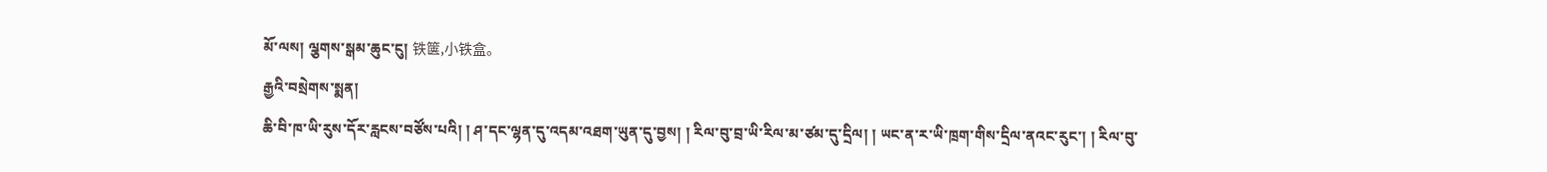མོ་ལས། ལྕགས་སྒམ་ཆུང་ངུ། 铁箧,小铁盒。
རྒྱའི་བསྲེགས་སྨན།
ཆི་བི་ཁ་ཡི་རུས་དོར་རླངས་བཙོས་པའི། ། ཤ་དང་ལྷན་དུ་འདམ་འཐག་ཡུན་དུ་བྱས། ། རིལ་བུ་བྲ་ཡི་རིལ་མ་ཙམ་དུ་དྲིལ། ། ཡང་ན་ར་ཡི་ཁྲག་གིས་དྲིལ་ནའང་རུང་། ། རིལ་བུ་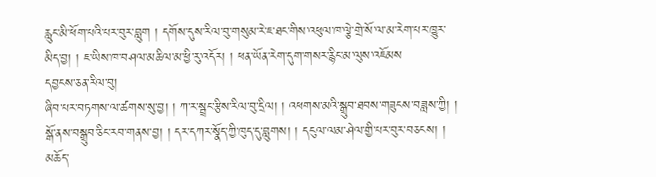རླུང་མི་ཕོག་པའི་པར་བུར་བླུག ། དགོས་དུས་རིལ་བུ་གསུམ་རེ་ཇ་ཐང་གིས་འཕུལ་ཁ་ལྕེ་གྲེ་སོ་ལ་མ་རེག་པར་ཁྱུར་མིད་བྱ། ། ཇ་ཡིས་ཁ་བཤལ་མཆིལ་མ་ཕྱི་རུ་འདོར། ། ཕན་ཡོན་རེག་དུག་གསར་རྙིང་མ་ལུས་འཇོམས
དབྱངས་ཅན་རིལ་བུ།
ཞིབ་པར་བཏགས་ལ་ཚགས་སུ་བྱ། ། ཀ་ར་སྦྲང་རྩིས་རིལ་བུ་དྲིལ། ། འཕགས་མའི་སྒྲུབ་ཐབས་གཟུངས་བཟླས་ཀྱི། ། སྒོ་ནས་བསྒྲུབ་ཅིང་རབ་གནས་བྱ། ། དར་དཀར་སྣོད་ཀྱི་ཁུད་དུ་བླུགས། ། དངུལ་ལམ་ཤེལ་གྱི་པར་བུར་བཅངས། ། མཆོད་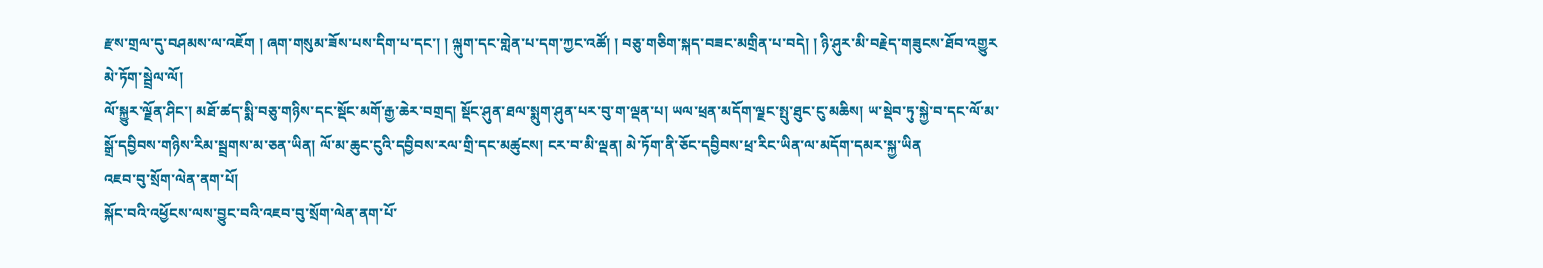རྫས་གྲལ་དུ་བཤམས་ལ་འཇོག ། ཞག་གསུམ་ཟོས་པས་དིག་པ་དང་། ། ལྐུག་དང་གླེན་པ་དག་ཀྱང་འཚོ། ། བཅུ་གཅིག་སྐད་བཟང་མགྲིན་པ་བདེ། ། ཉི་ཤུར་མི་བརྗེད་གཟུངས་ཐོབ་འགྱུར
མེ་ཏོག་སྦྲེལ་ལོ།
ལོ་སྐྱུར་ལྗོན་ཤིང་། མཐོ་ཚད་སྨི་བཅུ་གཉིས་དང་སྡོང་མགོ་རྒྱ་ཆེར་བགྲད། སྡོང་ཤུན་ཐལ་སྨུག་ཤུན་པར་བུ་ག་ལྡན་པ། ཡལ་ཕྲན་མདོག་ལྗང་སྤུ་ཐུང་ངུ་མཆིས། ཡ་སྡེབ་ཏུ་སྐྱེ་བ་དང་ལོ་མ་སྒྲོ་དབྱིབས་གཉིས་རིམ་སྦྲགས་མ་ཅན་ཡིན། ལོ་མ་ཆུང་ངུའི་དབྱིབས་རལ་གྲི་དང་མཚུངས། ངར་བ་མི་ལྡན། མེ་ཏོག་ནི་ཅོང་དབྱིབས་ཕྲ་རིང་ཡིན་ལ་མདོག་དམར་སྐྱ་ཡིན
འཇབ་བུ་སྲོག་ལེན་ནག་པོ།
སྐོང་བའི་འཕྱོངས་ལས་བྱུང་བའི་འཇབ་བུ་སྲོག་ལེན་ནག་པོ་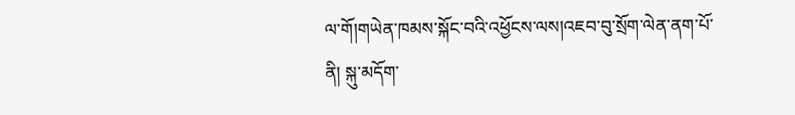ལ་གོ།གཡེན་ཁམས་སྐོང་བའི་འཕྱོངས་ལས།འཇབ་བུ་སྲོག་ལེན་ནག་པོ་ནི། སྐུ་མདོག་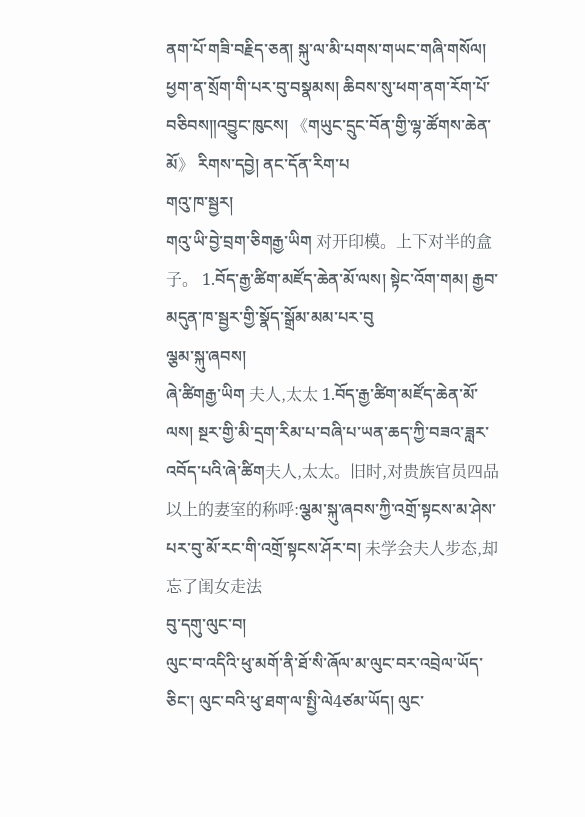ནག་པོ་གཟི་བརྗིད་ཅན། སྐུ་ལ་མི་པགས་གཡང་གཞི་གསོལ། ཕྱག་ན་སྲོག་གི་པར་བུ་བསྣམས། ཆིབས་སུ་ཕག་ནག་རོག་པོ་བཅིབས༎འབྱུང་ཁུངས། 《གཡུང་དྲུང་བོན་གྱི་ལྷ་ཚོགས་ཆེན་མོ》 རིགས་དབྱེ། ནང་དོན་རིག་པ
གའུ་ཁ་སྦྱར།
གའུ་ཡི་བྱེ་བྲག་ཅིགརྒྱ་ཡིག 对开印模。上下对半的盒子。 1.བོད་རྒྱ་ཚིག་མཛོད་ཆེན་མོ་ལས། སྟེང་འོག་གམ། རྒྱབ་མདུན་ཁ་སྦྱར་གྱི་སྣོད་སྒྲོམ་མམ་པར་བུ
ལྕམ་སྐུ་ཞབས།
ཞེ་ཚིགརྒྱ་ཡིག 夫人,太太 1.བོད་རྒྱ་ཚིག་མཛོད་ཆེན་མོ་ལས། སྔར་གྱི་མི་དྲག་རིམ་པ་བཞི་པ་ཡན་ཆད་ཀྱི་བཟའ་ཟླར་འབོད་པའི་ཞེ་ཚིག夫人,太太。旧时,对贵族官员四品以上的妻室的称呼:ལྕམ་སྐུ་ཞབས་ཀྱི་འགྲོ་སྟངས་མ་ཤེས་པར་བུ་མོ་རང་གི་འགྲོ་སྟངས་ཤོར་བ། 未学会夫人步态,却忘了闺女走法
བུ་དགུ་ལུང་བ།
ལུང་བ་འདིའི་ཕུ་མགོ་ནི་ཐོ་སི་ཞོལ་མ་ལུང་བར་འབྲེལ་ཡོད་ཅིང་། ལུང་བའི་ཕུ་ཐག་ལ་སྤྱི་ལེ4ཙམ་ཡོད། ལུང་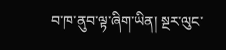བ་ཁ་ནུབ་ལྟ་ཞིག་ཡིན། སྔར་ལུང་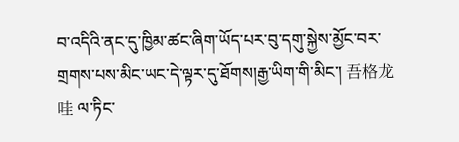བ་འདིའི་ནང་དུ་ཁྱིམ་ཚང་ཞིག་ཡོད་པར་བུ་དགུ་སྐྱེས་མྱོང་བར་གྲགས་པས་མིང་ཡང་དེ་ལྟར་དུ་ཐོགས།རྒྱ་ཡིག་གི་མིང་། 吾格龙哇 ལ་ཏིང་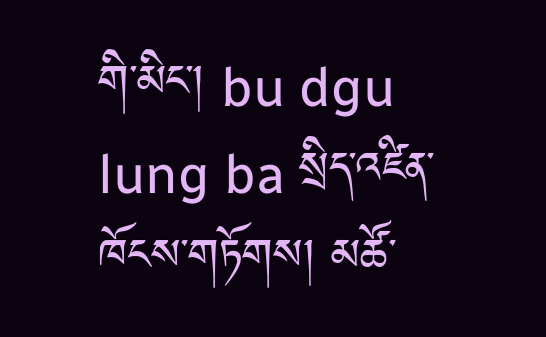གི་མིང་། bu dgu lung ba སྲིད་འཛིན་ཁོངས་གཏོགས། མཚོ་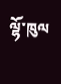ལྷོ་ཁུལ